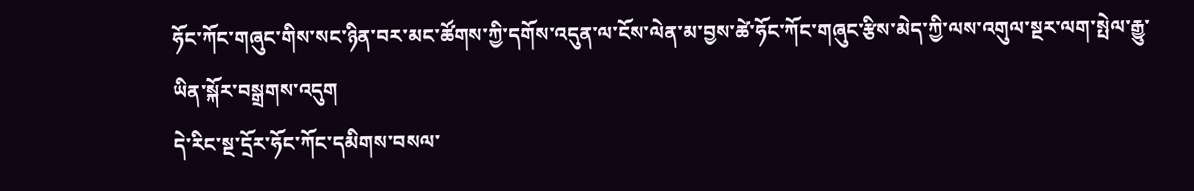ཧོང་ཀོང་གཞུང་གིས་སང་ཉིན་བར་མང་ཚོགས་ཀྱི་དགོས་འདུན་ལ་ངོས་ལེན་མ་བྱས་ཚེ་ཧོང་ཀོང་གཞུང་རྩིས་མེད་ཀྱི་ལས་འགུལ་སྔར་ལག་སྤེལ་རྒྱུ་ཡིན་སྐོར་བསྒྲགས་འདུག
དེ་རིང་སྔ་དྲོར་ཧོང་ཀོང་དམིགས་བསལ་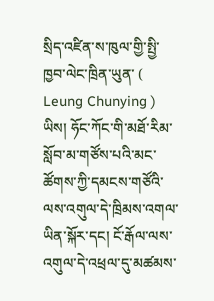སྲིད་འཛིན་ས་ཁུལ་གྱི་སྤྱི་ཁྱབ་ལེང་ཁྲིན་ཡུན་ ( Leung Chunying ) ཡིས། ཧོང་ཀོང་གི་མཐོ་རིམ་སློབ་མ་གཙོས་པའི་མང་ཚོགས་ཀྱི་དམངས་གཙོའི་ལས་འགུལ་དེ་ཁྲིམས་འགལ་ཡིན་སྐོར་དང། ངོ་རྒོལ་ལས་འགུལ་དེ་འཕྲལ་དུ་མཚམས་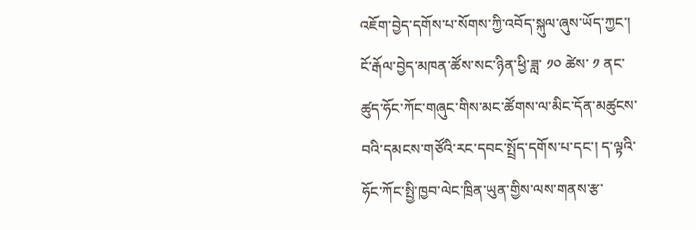འཇོག་བྱེད་དགོས་པ་སོགས་ཀྱི་འབོད་སྐུལ་ཞུས་ཡོད་ཀྱང་། ངོ་རྒོལ་བྱེད་མཁན་ཚོས་སང་ཉིན་ཕྱི་ཟླ་ ༡༠ ཚེས་ ༡ ནང་ཚུད་ཧོང་ཀོང་གཞུང་གིས་མང་ཚོགས་ལ་མིང་དོན་མཚུངས་བའི་དམངས་གཙོའི་རང་དབང་སྤྲོད་དགོས་པ་དང་། ད་ལྟའི་ཧོང་ཀོང་སྤྱི་ཁྱབ་ལེང་ཁྲིན་ཡུན་གྱིས་ལས་གནས་རྩ་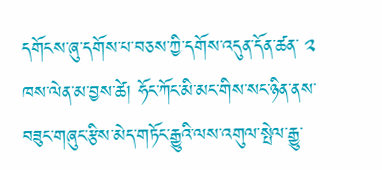དགོངས་ཞུ་དགོས་པ་བཅས་ཀྱི་དགོས་འདུན་དོན་ཚན་ ༢ ཁས་ལེན་མ་བྱས་ཚེ། ཧོང་ཀོང་མི་མང་གིས་སང་ཉིན་ནས་བཟུང་གཞུང་རྩིས་མེད་གཏོང་རྒྱུའི་ལས་འགུལ་སྤེལ་རྒྱུ་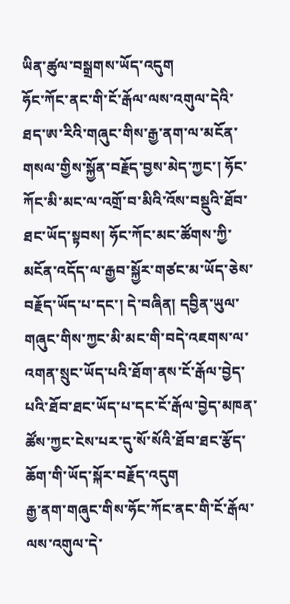ཡིན་ཚུལ་བསྒྲགས་ཡོད་འདུག
ཧོང་ཀོང་ནང་གི་ངོ་རྒོལ་ལས་འགུལ་དེའི་ཐད་ཨ་རིའི་གཞུང་གིས་རྒྱ་ནག་ལ་མངོན་གསལ་གྱིས་སྐྱོན་བརྗོད་བྱས་མེད་ཀྱང་། ཧོང་ཀོང་མི་མང་ལ་འགྲོ་བ་མིའི་འོས་བསྡུའི་ཐོབ་ཐང་ཡོད་སྟབས། ཧོང་ཀོང་མང་ཚོགས་ཀྱི་མངོན་འདོད་ལ་རྒྱབ་སྐྱོར་གཙང་མ་ཡོད་ཅེས་བརྗོད་ཡོད་པ་དང་། དེ་བཞིན། དབྱིན་ཡུལ་གཞུང་གིས་ཀྱང་མི་མང་གི་བདེ་འཇགས་ལ་འགན་སྲུང་ཡོད་པའི་ཐོག་ནས་ངོ་རྒོལ་བྱེད་པའི་ཐོབ་ཐང་ཡོད་པ་དང་ངོ་རྒོལ་བྱེད་མཁན་ཚོས་ཀྱང་ངེས་པར་དུ་སོ་སོའི་ཐོབ་ཐང་རྩོད་ཆོག་གི་ཡོད་སྐོར་བརྗོད་འདུག
རྒྱ་ནག་གཞུང་གིས་ཧོང་ཀོང་ནང་གི་ངོ་རྒོལ་ལས་འགུལ་དེ་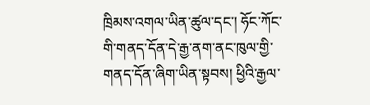ཁྲིམས་འགལ་ཡིན་ཚུལ་དང་། ཧོང་ཀོང་གི་གནད་དོན་དེ་རྒྱ་ནག་ནང་ཁུལ་གྱི་གནད་དོན་ཞིག་ཡིན་སྟབས། ཕྱིའི་རྒྱལ་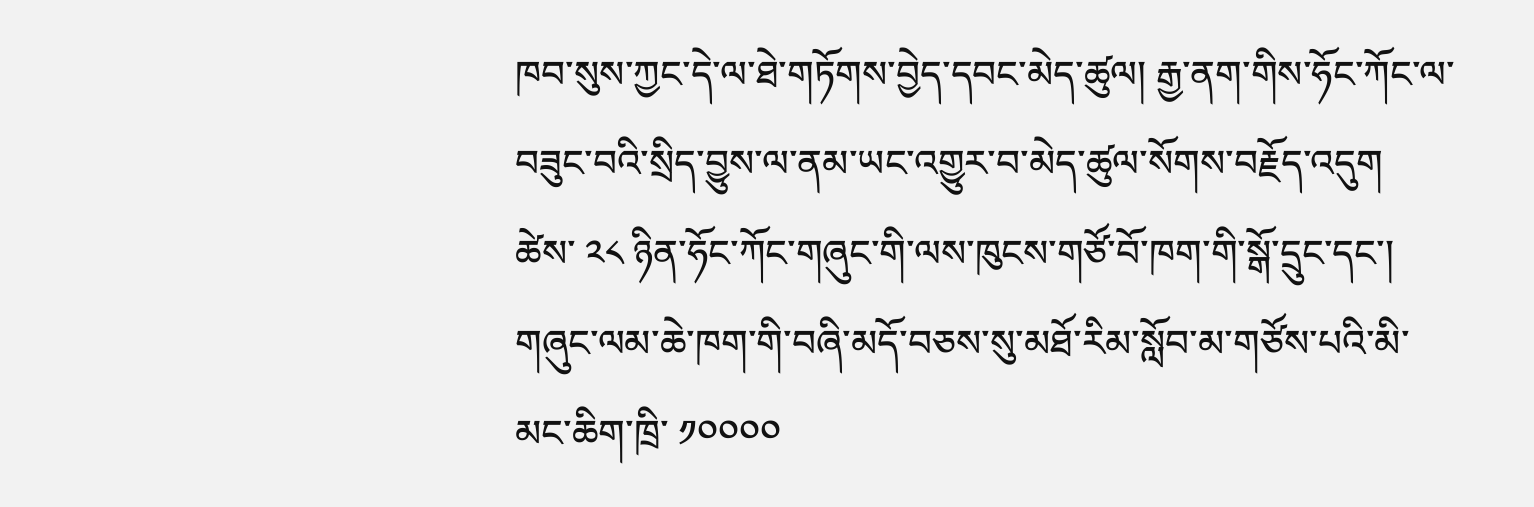ཁབ་སུས་ཀྱང་དེ་ལ་ཐེ་གཏོགས་བྱེད་དབང་མེད་ཚུལ། རྒྱ་ནག་གིས་ཧོང་ཀོང་ལ་བཟུང་བའི་སྲིད་བྱུས་ལ་ནམ་ཡང་འགྱུར་བ་མེད་ཚུལ་སོགས་བརྗོད་འདུག
ཚེས་ ༢༨ ཉིན་ཧོང་ཀོང་གཞུང་གི་ལས་ཁུངས་གཙོ་བོ་ཁག་གི་སྒོ་དྲུང་དང་། གཞུང་ལམ་ཆེ་ཁག་གི་བཞི་མདོ་བཅས་སུ་མཐོ་རིམ་སློབ་མ་གཙོས་པའི་མི་མང་ཆིག་ཁྲི་ ༡༠༠༠༠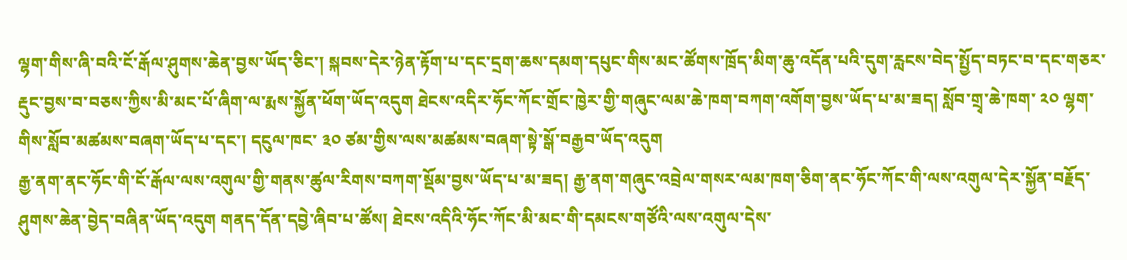ལྷག་གིས་ཞི་བའི་ངོ་རྒོལ་ཤུགས་ཆེན་བྱས་ཡོད་ཅིང་། སྐབས་དེར་ཉེན་རྟོག་པ་དང་དྲག་ཆས་དམག་དཔུང་གིས་མང་ཚོགས་ཁྲོད་མིག་ཆུ་འདོན་པའི་དུག་རླངས་བེད་སྤྱོད་བཏང་བ་དང་གཅར་རྡུང་བྱས་བ་བཅས་ཀྱིས་མི་མང་པོ་ཞིག་ལ་རྨས་སྐྱོན་ཕོག་ཡོད་འདུག ཐེངས་འདིར་ཧོང་ཀོང་གྲོང་ཁྱེར་གྱི་གཞུང་ལམ་ཆེ་ཁག་བཀག་འགོག་བྱས་ཡོད་པ་མ་ཟད། སློབ་གྲྭ་ཆེ་ཁག་ ༢༠ ལྷག་གིས་སློབ་མཚམས་བཞག་ཡོད་པ་དང་། དངུལ་ཁང་ ༣༠ ཙམ་གྱིས་ལས་མཚམས་བཞག་སྟེ་སྒོ་བརྒྱབ་ཡོད་འདུག
རྒྱ་ནག་ནང་ཧོང་གི་ངོ་རྒོལ་ལས་འགུལ་གྱི་གནས་ཚུལ་རིགས་བཀག་སྡོམ་བྱས་ཡོད་པ་མ་ཟད། རྒྱ་ནག་གཞུང་འབྲེལ་གསར་ལམ་ཁག་ཅིག་ནང་ཧོང་ཀོང་གི་ལས་འགུལ་དེར་སྐྱོན་བརྗོད་ཤུགས་ཆེན་བྱེད་བཞིན་ཡོད་འདུག གནད་དོན་དབྱེ་ཞིབ་པ་ཚོས། ཐེངས་འདིའི་ཧོང་ཀོང་མི་མང་གི་དམངས་གཙོའི་ལས་འགུལ་དེས་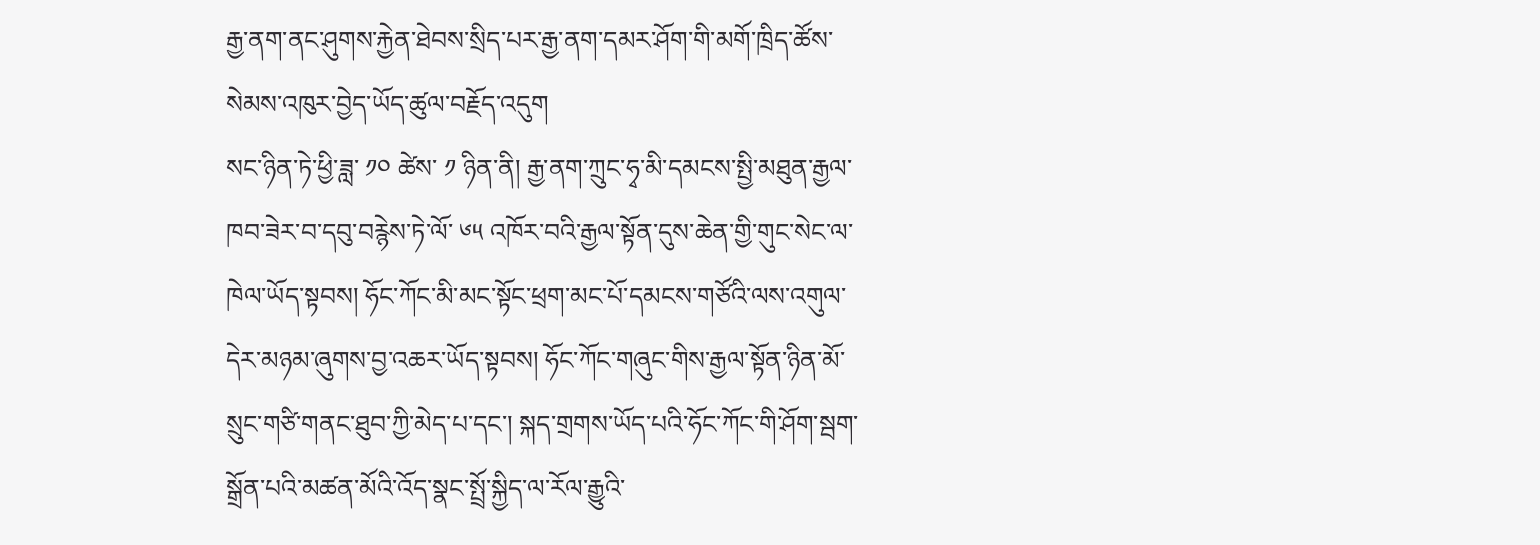རྒྱ་ནག་ནང་ཤུགས་རྐྱེན་ཐེབས་སྲིད་པར་རྒྱ་ནག་དམར་ཤོག་གི་མགོ་ཁྲིད་ཚོས་སེམས་འཁུར་བྱེད་ཡོད་ཚུལ་བརྗོད་འདུག
སང་ཉིན་ཏེ་ཕྱི་ཟླ་ ༡༠ ཚེས་ ༡ ཉིན་ནི། རྒྱ་ནག་ཀྲུང་ཧྭ་མི་དམངས་སྤྱི་མཐུན་རྒྱལ་ཁབ་ཟེར་བ་དབུ་བརྙེས་ཏེ་ལོ་ ༦༥ འཁོར་བའི་རྒྱལ་སྟོན་དུས་ཆེན་གྱི་གུང་སེང་ལ་ཁེལ་ཡོད་སྟབས། ཧོང་ཀོང་མི་མང་སྟོང་ཕྲག་མང་པོ་དམངས་གཙོའི་ལས་འགུལ་དེར་མཉམ་ཞུགས་བྱ་འཆར་ཡོད་སྟབས། ཧོང་ཀོང་གཞུང་གིས་རྒྱལ་སྟོན་ཉིན་མོ་སྲུང་གཙི་གནང་ཐུབ་ཀྱི་མེད་པ་དང་། སྐད་གྲགས་ཡོད་པའི་ཧོང་ཀོང་གི་ཤོག་སྦག་སྒྲོན་པའི་མཚན་མོའི་འོད་སྣང་སྤྲོ་སྐྱིད་ལ་རོལ་རྒྱུའི་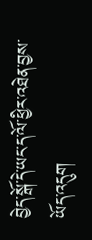བྱེད་སྒོ་དེ་ཡང་ད་ལོ་ཕྱིར་འཐེན་བྱས་ཡོད་འདུག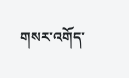གསར་འགོད་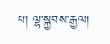པ། ལྷ་སྐྱབས་རྒྱལ།